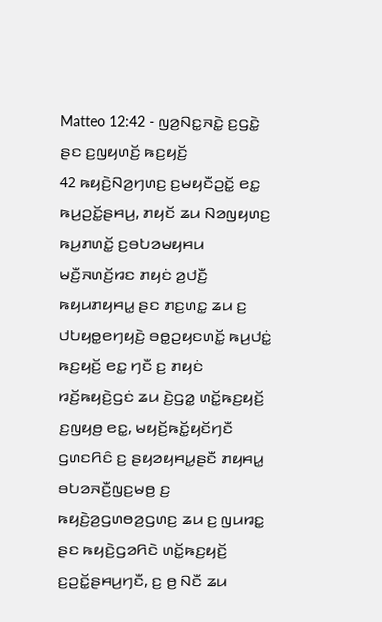Matteo 12:42 - ꤜꤤ꤬ꤡꤢ꤭ꤏꤢꤧ꤭ ꤢ꤬ꤞꤢꤧ꤭ ꤔꤢ ꤢ꤬ꤜꤟꤛꤢꤩ꤬ ꤒꤢ꤬ꤟꤢꤩ꤬
42 ꤒꤟꤢꤧ꤬ꤡꤤ꤬ꤚꤛꤢ꤬ ꤢ꤬ꤗꤟꤢꤪꤑꤢꤩ꤭ ꤕꤢ꤭ ꤒꤣ꤬ꤑꤢꤩ꤭ꤔꤌꤣ꤬, ꤊꤟꤢꤩ ꤘꤣ ꤡꤤꤜꤟꤛꤢ꤬ ꤒꤣ꤬ꤊꤛꤢꤩ꤭ ꤢ꤬ꤋꤝꤤꤗꤟꤌꤣ ꤗꤢꤪ꤬ꤏꤛꤢꤩ꤬ꤙꤢ ꤊꤟꤢꤦ ꤤ꤬ꤓꤢꤪ꤬ ꤒꤟꤣꤊꤟꤌꤣ꤭ ꤔꤢ ꤊꤢ꤬ꤛꤢ꤭ ꤘꤣ ꤢ꤬ ꤓꤝꤟꤥ꤭ꤕꤚꤟꤢꤧ꤬ ꤋꤥ꤭ꤑꤟꤢꤛꤢꤩ꤭ ꤒꤣ꤬ꤓꤢꤦ꤭ ꤒꤢ꤬ꤟꤢꤩ꤬ ꤕꤢ꤭ ꤚꤢꤪ ꤢ꤬ ꤊꤟꤢꤦ ꤙꤢꤩ꤬ꤒꤟꤢꤧ꤬ꤞꤢꤦ ꤘꤣ ꤢꤧ꤬ꤞꤤ꤭ ꤛꤢꤩ꤭ꤒꤢ꤬ꤟꤢꤩ꤬ ꤢ꤬ꤜꤟꤥ꤬ ꤕꤢ꤭, ꤗꤟꤢꤩ꤬ꤒꤢꤩ꤭ꤟꤢꤩꤚꤢꤪ ꤞꤛꤢꤖꤢꤨ ꤢ꤬ ꤔꤟꤤꤟꤌꤣ꤭ꤔꤢꤪ ꤊꤟꤌꤣ꤭ ꤋꤝꤤꤏꤢꤪ꤬ꤜꤢ꤬ꤗꤥ꤬ ꤢ꤬ ꤒꤟꤢꤧ꤬ꤤ꤬ꤞꤛꤥꤤ꤬ꤞꤛꤢ꤬ ꤘꤣ ꤢ꤬ ꤜꤣꤙꤢ꤭ ꤔꤢ ꤒꤟꤢꤧ꤬ꤞꤤꤖꤢꤧ ꤛꤢꤩ꤭ꤒꤢ꤬ꤟꤢꤩ꤬ ꤢ꤬ꤑꤢꤩ꤭ꤔꤌꤣ꤬ꤚꤢꤪ, ꤢ꤬ ꤥ꤬ ꤡꤢꤪ ꤘꤣ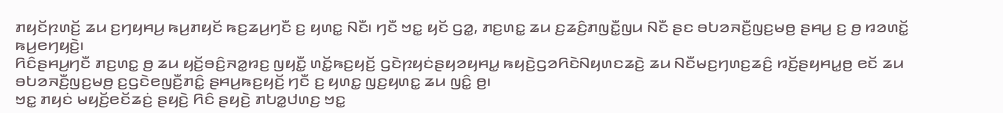ꤊꤟꤢꤩꤐꤛꤢꤩ꤬ ꤘꤣ ꤢ꤬ꤚꤟꤌꤣ꤬ ꤒꤣ꤬ꤊꤟꤢꤩ ꤒꤢ꤬ꤘꤣ꤬ꤚꤢꤪ ꤢ꤬ ꤟꤛꤢ꤭ ꤡꤢꤪ꤯ ꤚꤢꤪ ꤠꤢ꤭ ꤟꤢꤩ ꤞꤤ꤭, ꤊꤢ꤬ꤛꤢ꤭ ꤘꤣ ꤢ꤬ꤘꤢꤨ꤬ꤊꤜꤢꤪ꤭ꤜꤣ ꤡꤢꤪ ꤔꤢ ꤋꤝꤤꤏꤢꤪ꤬ꤜꤢ꤬ꤗꤥ꤬ ꤔꤌꤣ꤬ ꤢ꤬ ꤥ꤬ ꤙꤤꤛꤢꤩ꤭ ꤒꤣ꤬ꤕꤚꤟꤢꤧ꤬꤯
ꤖꤢꤨꤔꤌꤣ꤬ꤚꤢꤪ ꤊꤢ꤬ꤛꤢ꤭ ꤥ꤬ ꤘꤣ ꤟꤢꤩ꤬ꤋꤢꤨ꤬ꤏꤤ꤭ꤙꤢ꤬ ꤜꤟꤢꤪ꤭ ꤛꤢꤩ꤭ꤒꤢ꤬ꤟꤢꤩ꤬ ꤞꤢꤧꤐꤟꤢꤦꤔꤟꤤꤟꤌꤣ꤭ ꤒꤟꤢꤧ꤬ꤞꤤꤖꤢꤧꤡꤟꤛꤢꤘꤢꤧ꤬ ꤘꤣ ꤡꤢꤪꤗꤢ꤬ꤚꤛꤢ꤬ꤘꤢꤨ꤬ ꤙꤢꤩ꤬ꤔꤟꤌꤣ꤭ꤥ꤬ ꤕꤢꤩ ꤘꤣ ꤋꤝꤤꤏꤢꤪ꤬ꤜꤢ꤬ꤗꤥ꤬ ꤢ꤬ꤞꤢꤧꤕꤜꤢꤪ꤬ꤊꤢꤨ꤭ ꤔꤌꤣ꤬ꤒꤢ꤬ꤟꤢꤩ꤬ ꤚꤢꤪ ꤢ꤬ ꤟꤛꤢ꤭ ꤜꤢ꤬ꤟꤛꤢ꤭ ꤘꤣ ꤜꤢꤨ꤭ ꤥ꤬꤯
ꤠꤢ꤭ ꤊꤟꤢꤦ ꤗꤟꤢꤩ꤬ꤕꤢꤩꤘꤢꤦ꤬ ꤔꤟꤢꤧ꤬ ꤖꤢꤨ ꤔꤟꤢꤧ꤬ ꤊꤝꤤ꤭ꤓꤛꤢ꤬ ꤠꤢ꤭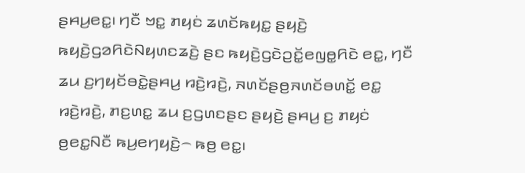ꤔꤌꤣ꤬ꤕꤢ꤭꤯ ꤚꤢꤪ ꤠꤢ꤭ ꤊꤟꤢꤦ ꤘꤛꤢꤩꤒꤟꤢ꤭ ꤔꤟꤢꤧ꤬ ꤒꤟꤢꤧ꤬ꤞꤤꤖꤢꤧꤡꤟꤛꤢꤘꤢꤧ꤬ ꤔꤢ ꤒꤟꤢꤧ꤬ꤞꤢꤧꤑꤢꤩ꤭ꤕꤜꤥ꤭ꤖꤢꤧ ꤕꤢ꤭, ꤚꤢꤪ ꤘꤣ ꤢ꤬ꤚꤟꤢꤩꤋꤢꤧ꤭ꤔꤌꤣ꤬ ꤙꤢꤧ꤬ꤙꤢꤧ꤬, ꤏꤛꤢꤩꤔꤥ꤬ꤏꤛꤢꤩꤋꤛꤢꤩ꤭ ꤕꤢ꤭ ꤙꤢꤧ꤬ꤙꤢꤧ꤬, ꤊꤢ꤬ꤛꤢ꤭ ꤘꤣ ꤢ꤬ꤞꤛꤢꤔꤢ ꤔꤟꤢꤧ꤬ ꤔꤌꤣ꤬ ꤢ꤬ ꤊꤟꤢꤦ ꤥ꤬ꤕꤢ꤭ꤡꤢꤪ ꤒꤣ꤬ꤕꤚꤟꤢꤧ꤬꤮ ꤒꤥ꤬ ꤕꤢ꤭꤯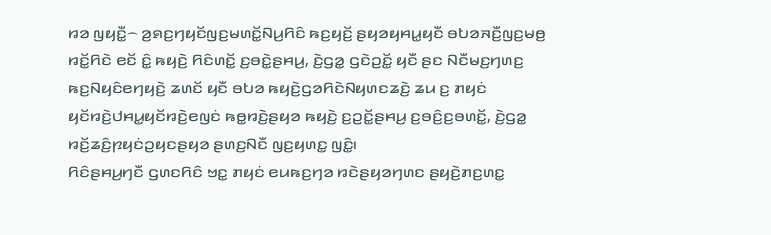ꤙꤤ ꤜꤟꤢꤪ꤭꤮ ꤤ꤬ꤎꤢ꤬ꤚꤟꤢꤩꤜꤢ꤬ꤗꤛꤢꤩ꤭ꤡꤣ꤬ꤖꤢꤨ ꤒꤢ꤬ꤟꤢꤩ꤬ ꤔꤟꤤꤟꤌꤣ꤭ꤟꤢꤪ ꤋꤝꤤꤏꤢꤪ꤬ꤜꤢ꤬ꤗꤥ꤬ ꤙꤢꤩ꤭ꤖꤢꤧ ꤕꤢꤩ ꤢꤨ꤭ ꤒꤟꤢꤧ꤬ ꤖꤢꤨꤛꤢꤩ꤭ ꤢ꤬ꤋꤢꤧ꤭ꤔꤌꤣ꤬, ꤢꤧ꤬ꤞꤤ꤭ ꤞꤢꤧꤑꤢꤩ꤭ ꤟꤢꤪ ꤔꤢ ꤡꤢꤪꤗꤢ꤬ꤚꤛꤢ꤬ ꤒꤢ꤬ꤡꤟꤢꤨꤕꤚꤟꤢꤧ꤬ ꤘꤛꤢꤩ ꤟꤢꤪ ꤋꤝꤤ ꤒꤟꤢꤧ꤬ꤞꤤꤖꤢꤧꤡꤟꤛꤢꤘꤢꤧ꤬ ꤘꤣ ꤢ꤬ ꤊꤟꤢꤦ ꤟꤢꤩꤙꤢꤧ꤬ꤓꤌꤣ꤭ꤟꤢꤩꤙꤢꤧ꤬ꤕꤜꤢꤦ ꤒꤥ꤭ꤙꤢꤧ꤬ꤔꤟꤤ ꤒꤟꤢꤧ꤬ ꤢ꤬ꤑꤢꤩ꤭ꤔꤌꤣ꤬ ꤢ꤬ꤋꤢꤨ꤬ꤢ꤬ꤋꤛꤢꤩ꤭, ꤢꤧ꤬ꤞꤤ꤭ ꤙꤢꤩ꤬ꤘꤢꤨ꤬ꤐꤟꤢꤦꤑꤟꤢꤔꤟꤤ ꤔꤛꤢ꤬ꤡꤢꤪ ꤜꤢ꤬ꤟꤛꤢ꤭ ꤜꤢꤨ꤭꤯
ꤖꤢꤨꤔꤌꤣ꤬ꤚꤢꤪ ꤞꤛꤢꤖꤢꤨ ꤠꤢ꤭ ꤊꤟꤢꤦ ꤕꤣꤒꤢ꤬ꤚꤤ ꤙꤢꤧꤔꤟꤤꤚꤛꤢ ꤔꤟꤢꤧ꤬ꤊꤢ꤬ꤛꤢ꤭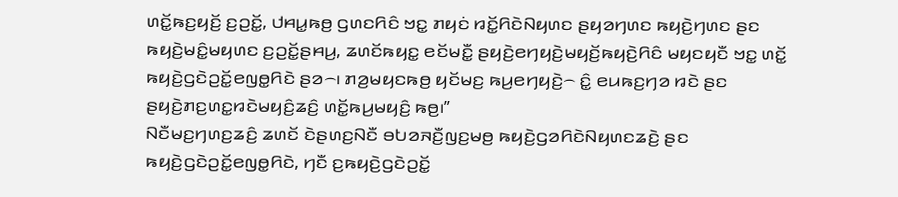ꤛꤢꤩ꤭ꤒꤢ꤬ꤟꤢꤩ꤬ ꤢ꤬ꤑꤢꤩ꤭, ꤓꤌꤣ꤭ꤒꤥ꤬ ꤞꤛꤢꤖꤢꤨ ꤠꤢ꤭ ꤊꤟꤢꤦ ꤙꤢꤩ꤭ꤖꤢꤧꤡꤟꤛꤢ ꤔꤟꤤꤚꤛꤢ ꤒꤟꤢꤧ꤬ꤚꤛꤢ ꤔꤢ ꤒꤟꤢꤧ꤬ꤗꤢꤨ꤭ꤗꤟꤛꤢ ꤢ꤬ꤑꤢꤩ꤭ꤔꤌꤣ꤬, ꤘꤛꤢꤩꤒꤟꤢ꤭ ꤕꤢꤩꤗꤢꤪ꤭ ꤔꤟꤢꤧ꤬ꤕꤚꤟꤢꤧ꤬ꤗꤟꤢꤩ꤬ꤒꤟꤢꤧ꤬ꤖꤢꤨ ꤗꤟꤢꤟꤢꤪ ꤠꤢ꤭ ꤛꤢꤩ꤭ ꤒꤟꤢꤧ꤬ꤞꤢꤧꤑꤢꤩ꤭ꤕꤜꤥ꤭ꤖꤢꤧ ꤔꤤ꤮꤯ ꤊꤤ꤬ꤗꤟꤢꤒꤥ꤬ ꤟꤢꤩꤗꤢ꤬ ꤒꤣ꤬ꤕꤚꤟꤢꤧ꤬꤮ ꤢꤨ꤭ ꤕꤣꤒꤢ꤬ꤚꤤ ꤙꤢꤧ ꤔꤢ ꤔꤟꤢꤧ꤬ꤊꤢ꤬ꤛꤢ꤭ꤙꤢꤧꤗꤟꤢꤨ꤬ꤘꤢꤨ꤬ ꤛꤢꤩ꤭ꤒꤣ꤬ꤗꤟꤢꤨ꤬ ꤒꤥ꤬꤯”
ꤡꤢꤪꤗꤢ꤬ꤚꤛꤢ꤬ꤘꤢꤨ꤬ ꤘꤛꤢꤩ ꤢꤧꤔꤛꤢ꤬ꤡꤢꤪ ꤋꤝꤤꤏꤢꤪ꤬ꤜꤢ꤬ꤗꤥ꤬ ꤒꤟꤢꤧ꤬ꤞꤤꤖꤢꤧꤡꤟꤛꤢꤘꤢꤧ꤬ ꤔꤢ ꤒꤟꤢꤧ꤬ꤞꤢꤧꤑꤢꤩ꤭ꤕꤜꤥ꤭ꤖꤢꤧ, ꤚꤢꤪ ꤢ꤬ꤒꤟꤢꤧ꤬ꤞꤢꤧꤑꤢꤩ꤭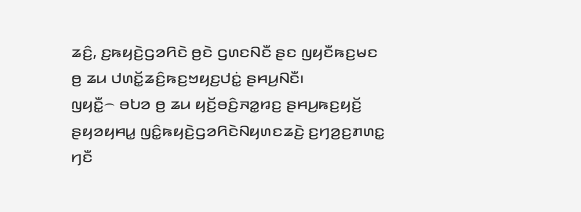ꤘꤢꤨ꤬, ꤢ꤬ꤒꤟꤢꤧ꤬ꤞꤤꤖꤢꤧ ꤥ꤬ꤢꤧ ꤞꤛꤢꤡꤢꤪ ꤔꤢ ꤜꤟꤢꤪꤒꤢ꤬ꤗꤢ ꤥ꤬ ꤘꤣ ꤓꤛꤢꤩ꤭ꤘꤢꤨ꤬ꤒꤢ꤬ꤠꤟꤢ꤬ꤓꤢꤦ꤭ ꤔꤌꤣ꤬ꤡꤢꤪ꤯
ꤜꤟꤢꤪ꤭꤮ ꤋꤝꤤ ꤥ꤬ ꤘꤣ ꤟꤢꤩ꤬ꤋꤢꤨ꤬ꤏꤤ꤭ꤙꤢ꤬ ꤔꤌꤣ꤬ꤒꤢ꤬ꤟꤢꤩ꤬ ꤔꤟꤤꤟꤌꤣ꤭ ꤜꤢꤨ꤭ꤒꤟꤢꤧ꤬ꤞꤤꤖꤢꤧꤡꤟꤛꤢꤘꤢꤧ꤬ ꤢ꤬ꤚꤤ꤬ꤢ꤬ꤊꤛꤢ꤭ ꤚꤢꤪ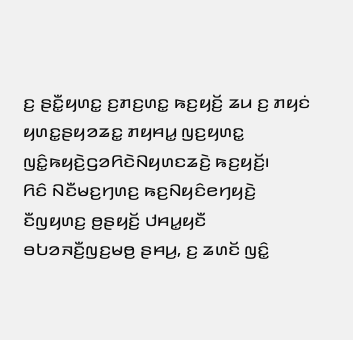ꤢ꤬ ꤔꤢꤪ꤭ꤟꤛꤢ꤭ ꤢ꤬ꤊꤢ꤬ꤛꤢ꤭ ꤒꤢ꤬ꤟꤢꤩ꤬ ꤘꤣ ꤢ꤬ ꤊꤟꤢꤦ ꤟꤛꤢ꤭ꤔꤟꤤꤘꤢ꤭ ꤊꤟꤌꤣ꤭ ꤜꤢ꤬ꤟꤛꤢ꤭ ꤜꤢꤨ꤭ꤒꤟꤢꤧ꤬ꤞꤤꤖꤢꤧꤡꤟꤛꤢꤘꤢꤧ꤬ ꤒꤢ꤬ꤟꤢꤩ꤬꤯
ꤖꤢꤨ ꤡꤢꤪꤗꤢ꤬ꤚꤛꤢ꤬ ꤒꤢ꤬ꤡꤟꤢꤨꤕꤚꤟꤢꤧ꤬ ꤢꤪꤜꤟꤛꤢ꤬ ꤥ꤬ꤔꤟꤢꤩ꤬ ꤓꤌꤣ꤭ꤟꤢꤪ ꤋꤝꤤꤏꤢꤪ꤬ꤜꤢ꤬ꤗꤥ꤬ ꤔꤌꤣ꤬, ꤢ꤬ ꤘꤛꤢꤩ ꤜꤢꤨ꤭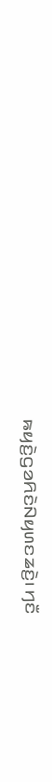ꤒꤟꤢꤧ꤬ꤞꤤꤖꤢꤧꤡꤟꤛꤢꤘꤢꤧ꤬꤯ ꤚꤢꤪ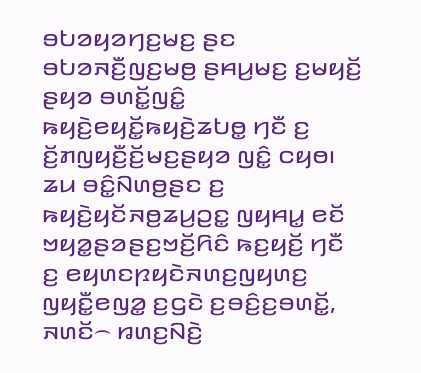ꤋꤝꤤꤟꤤꤚꤢ꤬ꤗꤢ꤬ ꤔꤢ ꤋꤝꤤꤏꤢꤪ꤬ꤜꤢ꤬ꤗꤥ꤬ ꤔꤌꤣ꤬ꤗꤢ꤬ ꤢ꤬ꤗꤟꤢꤩ꤬ ꤔꤟꤤ ꤋꤛꤢꤩ꤭ꤜꤢꤨ꤭ ꤒꤟꤢꤧ꤬ꤕꤟꤢꤩ꤭ꤒꤟꤢꤧ꤬ꤘꤝꤥ꤭ ꤚꤢꤪ ꤢ꤬ ꤢꤩ꤬ꤊꤜꤟꤢꤪ꤬ꤢꤩ꤬ꤗꤢ꤬ꤔꤟꤤ ꤜꤢꤨ꤭ ꤍꤟꤥ꤯
ꤘꤣ ꤋꤢꤨ꤭ꤡꤛꤥ꤬ꤔꤢ ꤢ꤬ ꤒꤟꤢꤧ꤬ꤟꤢꤩꤏꤥ꤬ꤘꤣ꤬ꤑꤢ꤭ ꤜꤟꤌꤣ꤭ ꤕꤢꤩ ꤠꤟꤤ꤭ꤔꤤꤔꤢ꤬ꤠꤢꤩ꤬ꤖꤢꤨ ꤒꤢ꤬ꤟꤢꤩ꤬ ꤚꤢꤪ ꤢ꤬ ꤕꤟꤛꤢꤐꤟꤢꤧꤏꤛꤢ꤬ꤜꤟꤛꤢ꤬ ꤜꤟꤢꤪ꤭ꤕꤜꤤ꤭ ꤢ꤬ꤞꤢꤧ ꤢ꤬ꤋꤢꤨ꤬ꤢ꤬ꤋꤛꤢꤩ꤭, ꤏꤛꤢꤩ꤮ ꤙꤛꤢ꤬ꤡꤢꤧ꤬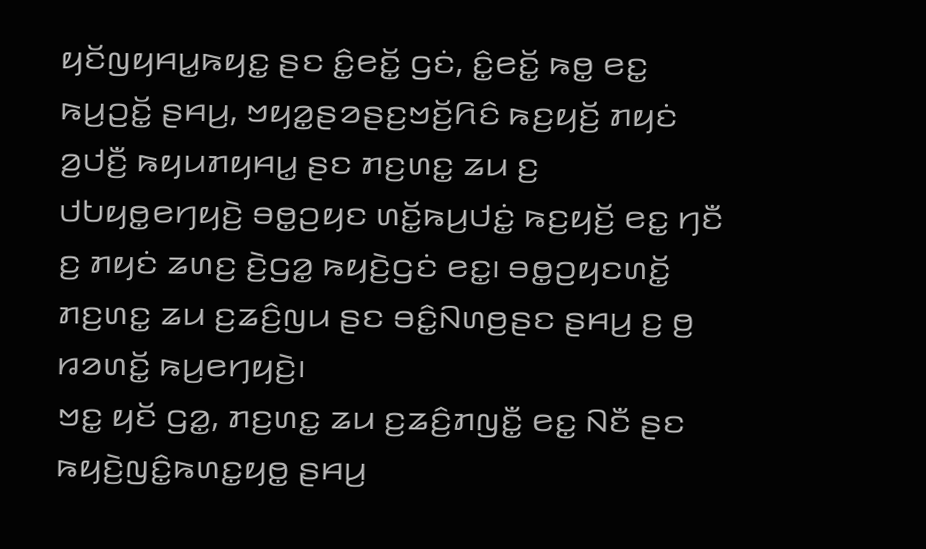ꤟꤢꤩꤜꤟꤌꤣ꤭ꤒꤟꤢ꤭ ꤔꤢ ꤢꤨ꤭ꤕꤢꤩ꤭ ꤞꤢꤦ, ꤢꤨ꤭ꤕꤢꤩ꤭ ꤒꤥ꤭ ꤕꤢ꤭ ꤒꤣ꤬ꤑꤢꤩ꤭ ꤔꤌꤣ꤬, ꤠꤟꤤ꤭ꤔꤤꤔꤢ꤬ꤠꤢꤩ꤬ꤖꤢꤨ ꤒꤢ꤬ꤟꤢꤩ꤬ ꤊꤟꤢꤦ ꤤ꤬ꤓꤢꤪ꤬ ꤒꤟꤣꤊꤟꤌꤣ꤭ ꤔꤢ ꤊꤢ꤬ꤛꤢ꤭ ꤘꤣ ꤢ꤬ ꤓꤝꤟꤥ꤭ꤕꤚꤟꤢꤧ꤬ ꤋꤥ꤭ꤑꤟꤢ ꤛꤢꤩ꤭ꤒꤣ꤬ꤓꤢꤦ꤭ ꤒꤢ꤬ꤟꤢꤩ꤬ ꤕꤢ꤭ ꤚꤢꤪ ꤢ꤬ ꤊꤟꤢꤦ ꤘꤛꤢ꤬ ꤢꤧ꤬ꤞꤤ꤭ ꤒꤟꤢꤧ꤬ꤞꤢꤦ ꤕꤢ꤭꤯ ꤋꤥ꤭ꤑꤟꤢꤛꤢꤩ꤭ ꤊꤢ꤬ꤛꤢ꤭ ꤘꤣ ꤢ꤬ꤘꤢꤨ꤬ꤜꤣ ꤔꤢ ꤋꤢꤨ꤭ꤡꤛꤥ꤬ꤔꤢ ꤔꤌꤣ꤬ ꤢ꤬ ꤥ꤬ ꤙꤤꤛꤢꤩ꤭ ꤒꤣ꤬ꤕꤚꤟꤢꤧ꤬꤯
ꤠꤢ꤭ ꤟꤢꤩ ꤞꤤ꤭, ꤊꤢ꤬ꤛꤢ꤭ ꤘꤣ ꤢ꤬ꤘꤢꤨ꤬ꤊꤜꤢꤪ꤭ ꤕꤢ꤭ ꤡꤢꤪ ꤔꤢ ꤒꤟꤢꤧ꤬ꤜꤢꤨ꤭ꤒꤛꤢ꤭ꤟꤥ꤭ ꤔꤌꤣ꤬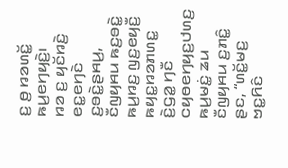ꤢ꤬ ꤥ꤬ ꤙꤤꤛꤢꤩ꤭ ꤒꤣ꤬ꤕꤚꤟꤢꤧ꤬꤯
ꤙꤤ ꤢ꤬ ꤟꤢꤩꤙꤢꤧ꤬ ꤕꤢ꤭ꤕꤚꤢꤧ ꤢ꤬ꤋꤢꤧ꤭ꤔꤌꤣ꤬, ꤢꤪꤜꤟꤌꤣ ꤒꤢ꤬ꤋꤢꤧ꤭ ꤒꤣ꤬ꤙꤢ꤬ ꤜꤢ꤬ꤕꤟꤢꤪ꤬ ꤒꤟꤢ꤭ꤙꤤꤊꤛꤢ꤭ ꤢꤧ꤬ꤞꤤ꤭ ꤚꤢꤪ ꤍꤟꤥꤕꤚꤟꤢ꤬ꤓꤛꤢ꤬ ꤒꤣ꤬ꤗꤢꤦ꤭ ꤘꤣ ꤢꤪꤜꤟꤌꤣ ꤢ꤬ꤊꤢꤨ꤭ ꤔꤢ, “ꤛꤢꤩ꤭ꤗꤢ꤬ ꤠꤢ꤭ꤖꤢꤨ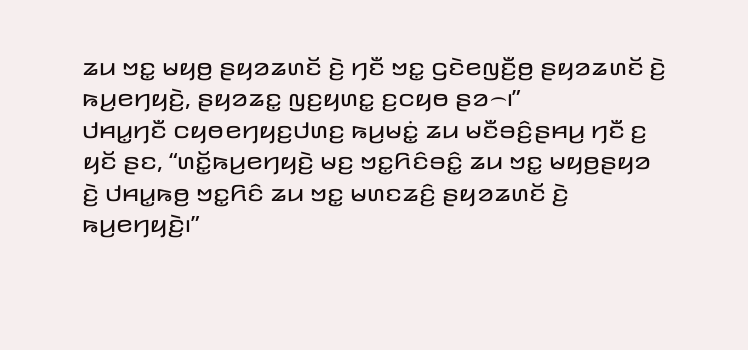ꤘꤣ ꤠꤢ꤭ ꤗꤟꤥ꤬ ꤔꤟꤤꤘꤛꤢꤩ ꤢꤧ꤬ ꤚꤢꤪ ꤠꤢ꤭ ꤞꤢꤧꤕꤜꤢꤪ꤬ꤥ꤬ ꤔꤟꤤꤘꤛꤢꤩ ꤢꤧ꤬ ꤒꤣ꤬ꤕꤚꤟꤢꤧ꤬, ꤔꤟꤤꤘꤢ꤭ ꤜꤢ꤬ꤟꤛꤢ꤭ ꤢ꤬ꤍꤟꤥ ꤔꤤ꤮꤯”
ꤓꤌꤣ꤭ꤚꤢꤪ ꤍꤟꤥꤕꤚꤟꤢ꤬ꤓꤛꤢ꤬ ꤒꤣ꤬ꤗꤢꤦ꤭ ꤘꤣ ꤗꤢꤪꤋꤢꤨ꤬ꤔꤌꤣ꤬ ꤚꤢꤪ ꤢ꤬ ꤟꤢꤩ ꤔꤢ, “ꤛꤢꤩ꤭ꤒꤣ꤬ꤕꤚꤟꤢꤧ꤬ ꤗꤢ꤬ ꤠꤢ꤭ꤖꤢꤨꤋꤢꤨ꤭ ꤘꤣ ꤠꤢ꤭ ꤗꤟꤥ꤬ꤔꤟꤤ ꤢꤧ꤬ ꤓꤌꤣ꤭ꤒꤥ꤬ ꤠꤢ꤭ꤖꤢꤨ ꤘꤣ ꤠꤢ꤭ ꤗꤛꤢꤘꤢꤨ꤬ ꤔꤟꤤꤘꤛꤢꤩ ꤢꤧ꤬ ꤒꤣ꤬ꤕꤚꤟꤢꤧ꤬꤯”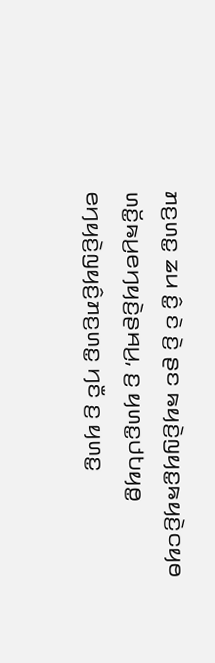ꤊꤢ꤬ꤛꤢ꤭ ꤘꤣ ꤢꤨ꤭ ꤢꤧ ꤢꤧ꤬ ꤔꤢ ꤒꤟꤢꤧ꤬ꤜꤟꤢ꤭ꤒꤟꤢꤧ꤬ꤍꤟꤥ ꤛꤢꤩ꤭ꤒꤣ꤬ꤕꤚꤟꤢꤧ꤬ꤔꤌꤣ꤬, ꤢ꤬ ꤟꤛꤢ꤭ꤓꤝꤟꤥ꤭ ꤕꤚꤟꤢꤧ꤬ꤜꤟꤢꤨ꤬ꤊꤢ꤬ꤛꤢ꤭ ꤚꤢꤪ ꤢ꤬ ꤟꤛꤢ꤭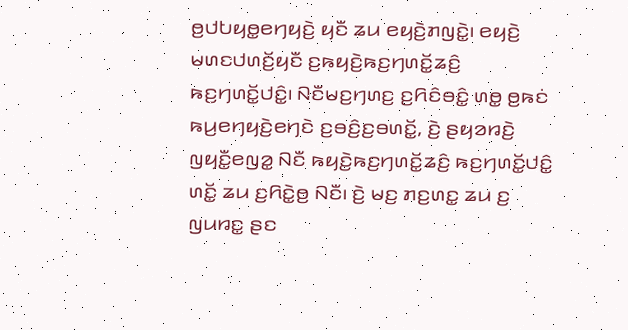ꤥ꤬ꤓꤝꤟꤥ꤭ꤕꤚꤟꤢꤧ꤬ ꤟꤢꤪ ꤘꤣ ꤕꤟꤢꤧ꤬ꤊꤜꤢꤧ꤭꤯ ꤕꤟꤢꤧ꤬ ꤗꤛꤢꤓꤛꤢꤩ꤬ꤟꤢꤪ ꤢ꤬ꤒꤟꤢꤧ꤬ꤒꤢ꤬ꤚꤛꤢꤩ꤭ꤘꤢꤨ꤬ ꤒꤢ꤬ꤚꤛꤢꤩ꤭ꤓꤢꤨ꤭꤯ ꤡꤢꤪꤗꤢ꤬ꤚꤛꤢ꤬ ꤢ꤬ꤖꤢꤨꤋꤢꤨ꤭ ꤛꤥ꤭ ꤥ꤬ꤒꤢꤦ ꤒꤣ꤬ꤕꤚꤟꤢꤧ꤬ꤕꤚꤢꤧ ꤢ꤬ꤋꤢꤨ꤬ꤢ꤬ꤋꤛꤢꤩ꤭, ꤢꤧ꤬ ꤔꤟꤤꤙꤢꤧ꤬ ꤜꤟꤢꤪ꤭ꤕꤜꤤ꤭ ꤡꤢꤪ ꤒꤟꤢꤧ꤬ꤒꤢ꤬ꤚꤛꤢꤩ꤭ꤘꤢꤨ꤬ ꤒꤢ꤬ꤚꤛꤢꤩ꤭ꤓꤢꤨ꤭ ꤛꤢꤩ꤭ ꤘꤣ ꤢ꤬ꤖꤢꤧ꤭ꤥ꤬ ꤡꤢꤪ꤯ ꤢꤧ꤬ ꤗꤢ꤬ ꤊꤢ꤬ꤛꤢ꤭ ꤘꤣ ꤢ꤬ ꤜꤣꤙꤢ꤭ ꤔꤢ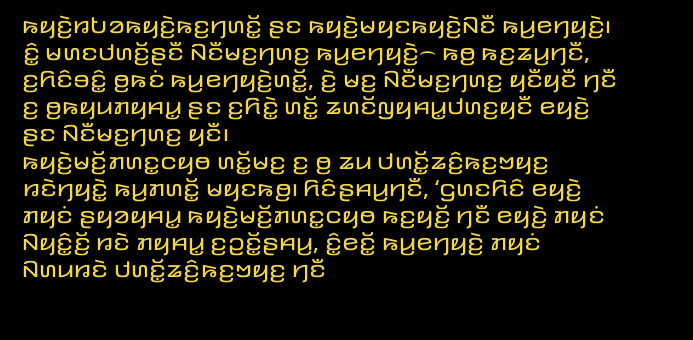ꤒꤟꤢꤧ꤬ꤙꤝꤤꤒꤟꤢꤧ꤬ꤒꤢ꤬ꤚꤛꤢꤩ꤭ ꤔꤢ ꤒꤟꤢꤧ꤬ꤗꤟꤢꤒꤟꤢꤧ꤬ꤡꤢꤪ ꤒꤣ꤬ꤕꤚꤟꤢꤧ꤬꤯
ꤢꤨ꤭ ꤗꤛꤢꤓꤛꤢꤩ꤬ꤔꤢꤪ ꤡꤢꤪꤗꤢ꤬ꤚꤛꤢ꤬ ꤒꤣ꤬ꤕꤚꤟꤢꤧ꤬꤮ ꤒꤥ꤬ ꤒꤢ꤬ꤘꤣ꤬ꤚꤢꤪ, ꤢ꤬ꤖꤢꤨꤋꤢꤨ꤭ ꤥ꤬ꤒꤢꤦ ꤒꤣ꤬ꤕꤚꤟꤢꤧ꤬ꤛꤢꤩ꤭, ꤢꤧ꤬ ꤗꤢ꤬ ꤡꤢꤪꤗꤢ꤬ꤚꤛꤢ꤬ ꤟꤢꤪꤟꤢꤪ ꤚꤢꤪ ꤢ꤬ ꤥ꤬ꤒꤟꤣꤊꤟꤌꤣ꤭ ꤔꤢ ꤢ꤬ꤖꤢꤧ꤭ ꤛꤢꤩ꤭ ꤘꤛꤢꤩꤜꤟꤌꤣ꤭ꤓꤛꤢ꤬ꤟꤢꤪ ꤕꤟꤢꤧ꤬ ꤔꤢ ꤡꤢꤪꤗꤢ꤬ꤚꤛꤢ꤬ ꤟꤢꤪ꤯
ꤒꤟꤢꤧ꤬ꤗꤢꤩ꤬ꤊꤛꤢ꤭ꤍꤟꤥ ꤛꤢꤩ꤭ꤗꤢ꤬ ꤢ꤬ ꤥ꤬ ꤘꤣ ꤓꤛꤢꤩ꤭ꤘꤢꤨ꤬ꤒꤢ꤬ꤠꤟꤢ꤬ ꤙꤢꤧꤚꤟꤢꤧ꤭ ꤒꤣ꤬ꤊꤛꤢꤩ꤭ ꤗꤟꤢꤒꤥ꤬꤯ ꤖꤢꤨꤔꤌꤣ꤬ꤚꤢꤪ, ‘ꤞꤛꤢꤖꤢꤨ ꤕꤟꤢꤧ꤬ ꤊꤟꤢꤦ ꤔꤟꤤꤟꤌꤣ꤭ ꤒꤟꤢꤧ꤬ꤗꤢꤩ꤬ꤊꤛꤢ꤭ꤍꤟꤥ ꤒꤢ꤬ꤟꤢꤩ꤬ ꤚꤢꤪ ꤕꤟꤢꤧ꤬ ꤊꤟꤢꤦ ꤡꤟꤢꤨ꤭ꤢꤩ꤬ ꤙꤢꤧ ꤊꤟꤌꤣ꤭ ꤢ꤬ꤑꤢꤩ꤭ꤔꤌꤣ꤬, ꤢꤨ꤭ꤕꤢꤩ꤭ ꤒꤣ꤬ꤕꤚꤟꤢꤧ꤬ ꤊꤟꤢꤦ ꤡꤛꤣꤙꤢꤧ ꤓꤛꤢꤩ꤭ꤘꤢꤨ꤬ꤒꤢ꤬ꤠꤟꤢ꤬ ꤚꤢꤪ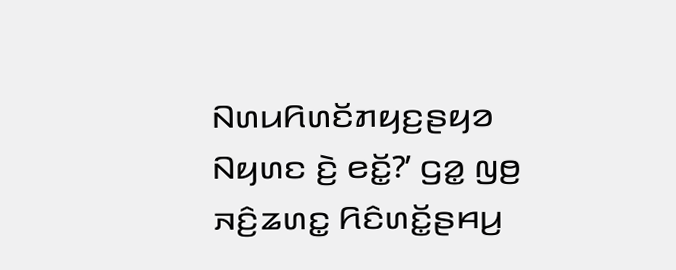ꤡꤛꤣꤖꤛꤢꤩꤊꤟꤢ꤬ꤔꤟꤤ ꤡꤟꤛꤢ ꤢꤧ꤬ ꤕꤢꤩ꤭?’ ꤞꤤ꤭ ꤜꤥ꤬ ꤏꤢꤨ꤬ꤘꤛꤢ꤭ ꤖꤢꤨꤛꤢꤩ꤭ꤔꤌꤣ꤬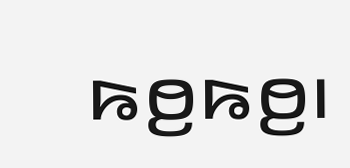ꤒꤥ꤬ꤒꤥ꤬꤯